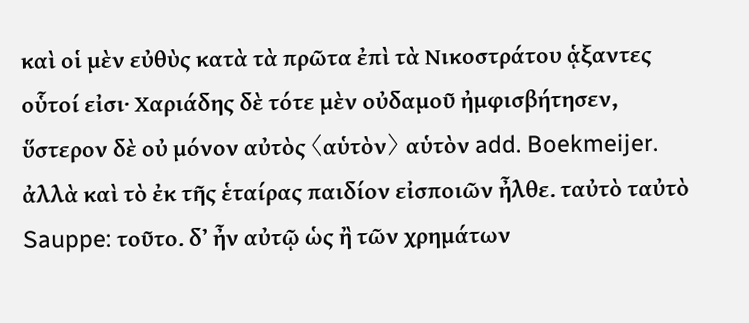καὶ οἱ μὲν εὐθὺς κατὰ τὰ πρῶτα ἐπὶ τὰ Νικοστράτου ᾁξαντες οὗτοί εἰσι· Χαριάδης δὲ τότε μὲν οὐδαμοῦ ἠμφισβήτησεν, ὕστερον δὲ οὐ μόνον αὐτὸς 〈αὑτὸν〉 αὑτὸν add. Boekmeijer. ἀλλὰ καὶ τὸ ἐκ τῆς ἑταίρας παιδίον εἰσποιῶν ἦλθε. ταὐτὸ ταὐτὸ Sauppe: τοῦτο. δʼ ἦν αὐτῷ ὡς ἢ τῶν χρημάτων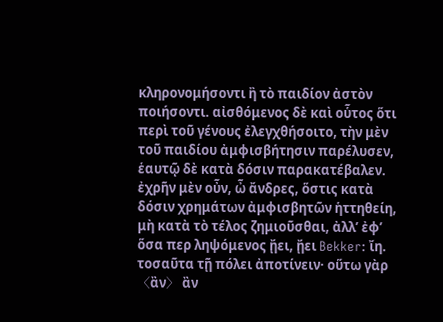κληρονομήσοντι ἢ τὸ παιδίον ἀστὸν ποιήσοντι. αἰσθόμενος δὲ καὶ οὗτος ὅτι περὶ τοῦ γένους ἐλεγχθήσοιτο, τὴν μὲν τοῦ παιδίου ἀμφισβήτησιν παρέλυσεν, ἑαυτῷ δὲ κατὰ δόσιν παρακατέβαλεν. ἐχρῆν μὲν οὖν, ὦ ἄνδρες, ὅστις κατὰ δόσιν χρημάτων ἀμφισβητῶν ἡττηθείη, μὴ κατὰ τὸ τέλος ζημιοῦσθαι, ἀλλʼ ἐφʼ ὅσα περ ληψόμενος ᾔει, ᾔει Bekker: ἴη. τοσαῦτα τῇ πόλει ἀποτίνειν· οὕτω γὰρ 〈ἂν〉 ἂν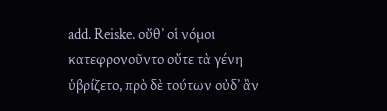add. Reiske. οὔθʼ οἱ νόμοι κατεφρονοῦντο οὔτε τὰ γένη ὑβρίζετο, πρὸ δὲ τούτων οὐδʼ ἂν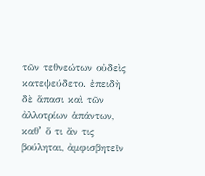τῶν τεθνεώτων οὐδεὶς κατεψεύδετο. ἐπειδὴ δὲ ἅπασι καὶ τῶν ἀλλοτρίων ἁπάντων, καθʼ ὅ τι ἄν τις βούληται, ἀμφισβητεῖν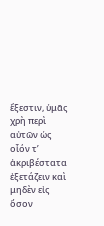ἔξεστιν, ὑμᾶς χρὴ περὶ αὐτῶν ὡς οἷόν τʼ ἀκριβέστατα ἐξετάζειν καὶ μηδὲν εἰς ὅσον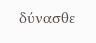δύνασθε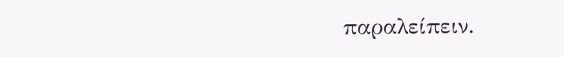παραλείπειν.